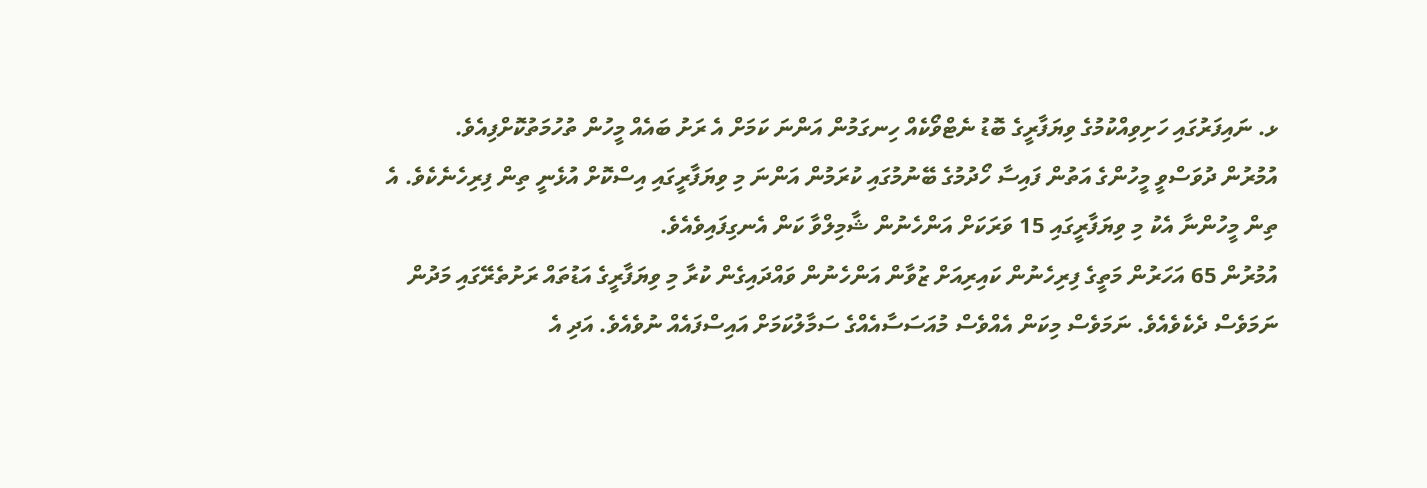ޅ. ނައިފަރުގައި ހަށިވިއްކުމުގެ ވިޔަފާރީގެ ބޮޑު ނެޓްވޯކެއް ހިނގަމުން އަންނަ ކަމަށް އެ ރަށު ބައެއް މީހުން ތުހުމަތުކޮށްފިއެވެ.
އުމުރުން ދުވަސްވީ މީހުންގެ އަތުން ފައިސާ ހޯދުމުގެ ބޭނުމުގައި ކުރަމުން އަންނަ މި ވިޔަފާރީގައި އިސްކޮށް އުޅެނީ ތިން ފިރިހެނެކެވެ. އެ ތިން މީހުންނާ އެކު މި ވިޔަފާރީގައި 15 ވަރަކަށް އަންހެނުން ޝާމިލްވާ ކަން އެނގިފައިވެއެވެ.
އުމުރުން 65 އަހަރުން މަތީގެ ފިރިހެނުން ކައިރިއަށް ޒުވާން އަންހެނުން ވައްދައިގެން ކުރާ މި ވިޔަފާރީގެ އަޑުތައް ރަށުތެރޭގައި މަދުން ނަމަވެސް ދެކެވެއެވެ. ނަމަވެސް މިކަން އެއްވެސް މުއަސަސާއެއްގެ ސަމާލުކަމަށް އައިސްފައެއް ނުވެއެވެ. އަދި އެ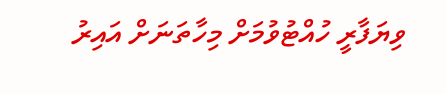ވިޔަފާރީ ހުއްޓުވުމަށް މިހާތަނަށް އައިރު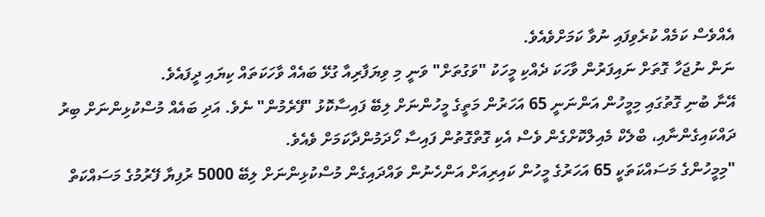އެއްވެސް ކަމެއް ކުރެވިފައި ނުވާ ކަމަށްވެއެވެ.
ނަން ނުޖަހާ ގޮތަށް ނައިފަރުން ވާހަކަ ދެއްކި މީހަކު "ވަގުތަށް" ވަނީ މި ވިޔަފާރިއާ ގުޅޭ ބައެއް ވާހަކަތައް ކިޔައި ދީފައެވެ.
އޭނާ ބުނި ގޮތުގައި މިމީހުން އަންނަނީ 65 އަހަރުން މަތީގެ މީހުންނަށް ލިބޭ ފައިސާކޮޅު "ފޭރެމުން" ނެވެ. އަދި ބައެއް މުސްކުޅިންނަށް ބިރު ދައްކައިގެންނާއި، ބްލެކް މެއިލްކޮށްގެން ވެސް އެކި ގޮތްގޮތުން ފައިސާ ހޯދަމުންދާކަމަށް ވެއެވެ.
"މިމީހުންގެ މަސައްކަތަކީ 65 އަހަރުގެ މީހުން ކައިރިއަށް އަންހެނުން ވައްދައިގެން މުސްކުޅިންނަށް ލިބޭ 5000 ރުފިޔާ ފޭރުމުގެ މަސައްކަތް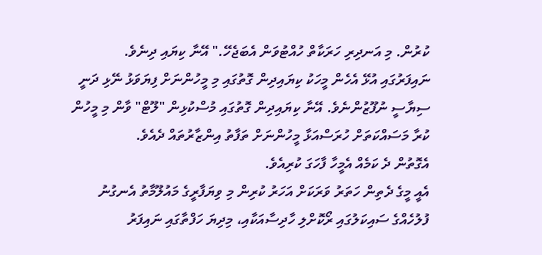ކުރުން. މި އަނދިރި ހަރަކާތް ހުއްޓުވަން އެބަޖެހޭ." އޭނާ ކިޔައި ދިނެވެ.
ނައިފަރުގައި އުޅޭ އެހެން މީހަކު ކިޔައިދިން ގޮތުގައި މި މީހުންނަށް ފިޔަވަޅު ނޭޅި ދަނީ ސިޔާސީ ނުފޫޒުންނެވެ. އޭނާ ކިޔައިދިން ގޮތުގައި މުސްކުޅިން "ލޫޓް" ވާން މި މީހުން ކުރާ މަސައްކަތަށް ހުރަސްއަޅާ މީހުންނަށް ތަފާތު އިންޒާރުތައް ދެއެވެ.
އެގޮތުން ދެ ކަމެއް އެމީހާ ފާހަގަ ކުރިއެވެ.
އެއީ މީގެ ދެތިން ހަތަރު ވަރަކަށް އަހަރު ކުރިން މި ވިޔަފާރީގެ މައުލޫމާތު އެނގުނު ފުލުހެއްގެ ސައިކަލުގައި ރޯކޮށްލި ހާދިސާއަކާއި، މިދިޔަ ހަފްތާގައި ނައިފަރު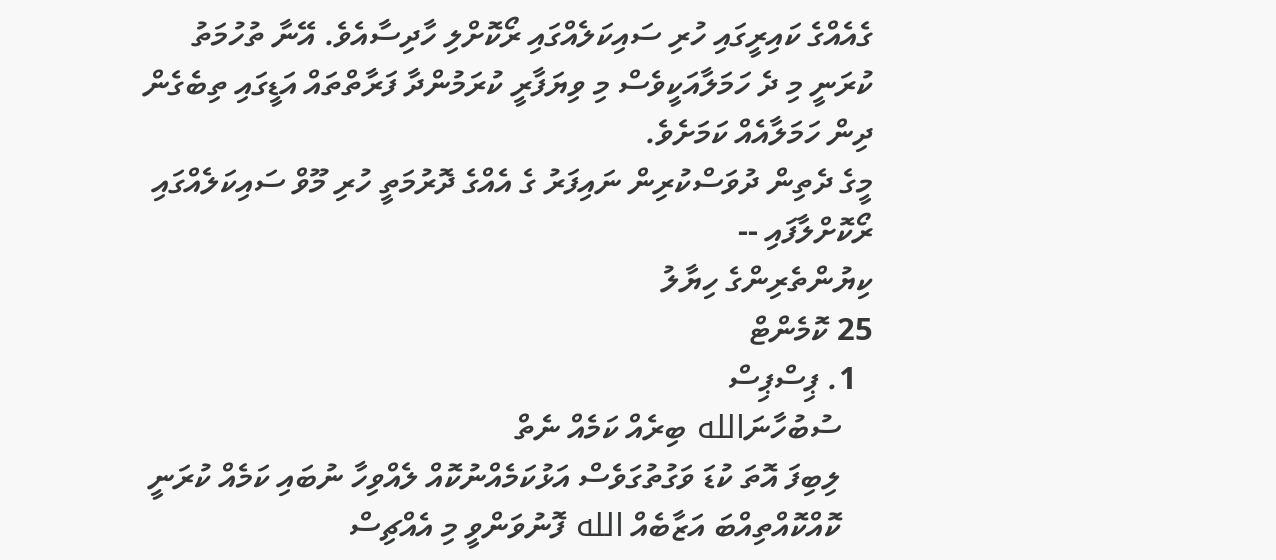ގެއެއްގެ ކައިރީގައި ހުރި ސައިކަލެއްގައި ރޯކޮށްލި ހާދިސާއެވެ. އޭނާ ތުހުމަތު ކުރަނީ މި ދެ ހަމަލާއަކީވެސް މި ވިޔަފާރީ ކުރަމުންދާ ފަރާތްތައް އަޑީގައި ތިބެގެން ދިން ހަމަލާއެއް ކަމަށެވެ.
މީގެ ދެތިން ދުވަސްކުރިން ނައިފަރު ގެ އެއްގެ ދޮރުމަތީ ހުރި މޫވް ސައިކަލެއްގައި ރޯކޮށްލާފައި --
ކިޔުންތެރިންގެ ހިޔާލު
25 ކޮމެންޓް
  1. ޕިސްޕިސް
    ސުބުހާނަالله ބިރެއް ކަމެއް ނެތް
    ލިބިފަ އޮތަ ކުޑަ ވަގުތުގަވެސް އަޅުކަމެއްނުކޮއް ލެއްވިހާ ނުބައި ކަމެއް ކުރަނީ
    ކޮއްކޮއްތިއްބަ އަޒާބެއް الله ފޮނުވަންވީ މި އެއްޗިސް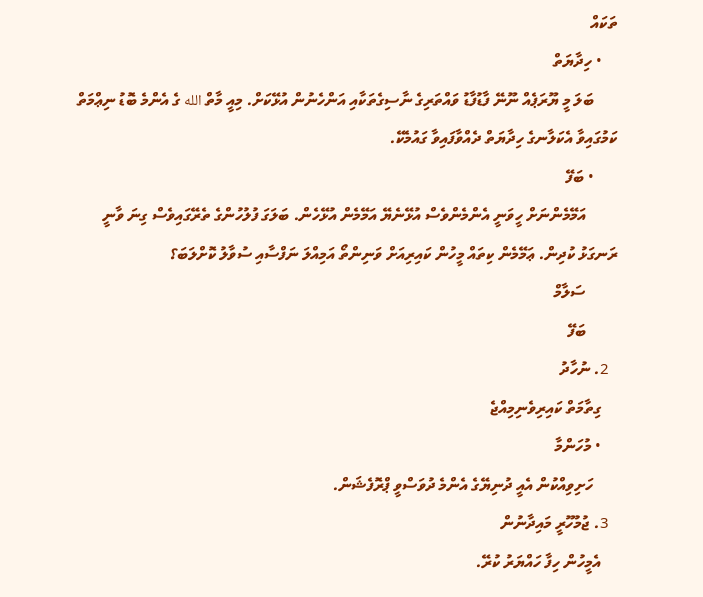ތަކައް
    • ހިދާޔަތް
      ބަލަ މީ ޔޫރަޕެއް ނޫނޭ ފާޑުފާޑު ވައްތަރިގެ ނާސިގެތަކާއި އަންހެނުން އުޅޭކަށް. މިއީ މާތް الله ގެ އެންމެ ބޮޑު ނިޢްމަތް ކަމުގައިވާ އެކަލާނގެ ހިދާޔަތް ދެއްވާފައިވާ ގައުމެކޭ.
      • ބަފޭ
        އަމޭމެންނަށް ހީވަނީ އެންމެންވެސް އުޅޭނެޔޭ އަމޭމެން އުޅޭހެން. ބަލަގަ ފުލުހުންގެ ތެރޭގައިވެސް ގިނަ ވާނީ ރަނގަޅު ކުދިން. ޢަމޭމެން ކިތައް މީހުން ކައިރިއަށް ވަނިންތޯ އަމިއްލަ ނަފްސާއި ސުވާލު ކޮށްލަބަ؟
        ސަލާމް
        ބަފޭ
  2. ނުހާދު
    ގިތާމަތް ކައިރިވެނިމިއްޖެ
    • މުހަންމާ
      ހަށިވިއްކުން އެއީ ދުނިޔޭގެ އެންމެ ދުވަސްވީ ޕްރޮފެޝަން.
  3. ޖުމުހޫރީ މައިދާނުން
    އެމީހުން ހިފާ ހައްޔަރު ކުރޭ.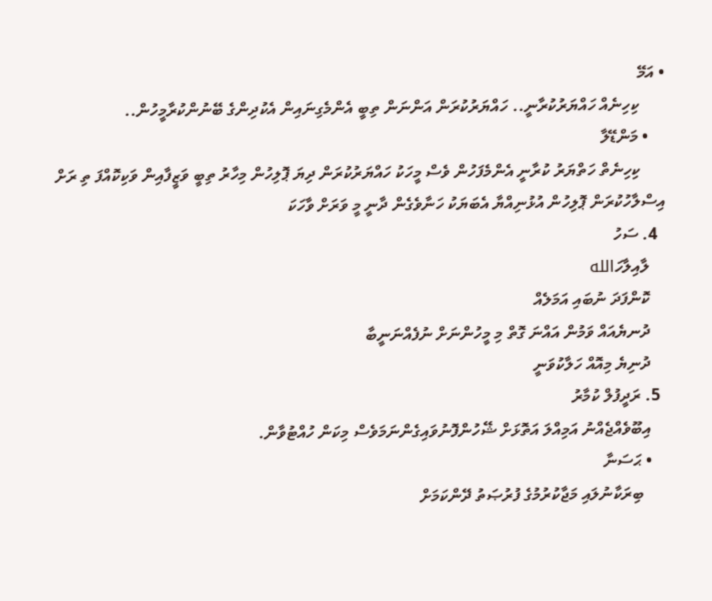• އަމޭ
      ކިހިނެއް ހައްޔަރުކުރާނީ.. ހައްޔަރުކުރަން އަންނަން ތިބީ އެންމެގިނައިން އެކުދިންގެ ބޭނުންކުރާމީހުން..
    • މަންޑޭލާ
      ކިހިނެތް ހަތްޔަރު ކުރާނީ އެންމެފަހުން ވެސް މީހަކު ހައްޔަރުކުރަން ދިޔަ ޕޮލިހުން މިހާރު ތިބީ ވަޒީފާއިން ވަކިކޮއްފަ ތި ރަށް އިސްލާހުކުރަން ޕޮލިހުން އުޅުނިއްޔާ އެބަޔަކު ހަނާވެގެން ދާނީ މީ ވަރަށް ވާހަކަ
  4. ސަހު
    ލާއިލާހަالله
    ކޮންފަދަ ނުބައި އަމަލެއް
    ދުނޔެއައް ވަމުން އައްނަ ގޮތް މި މީހުންނަށް ނުފެއްނަނީބާ
    ދުނިޔެ މިއޮއް ހަލާކުވަނީ
  5. ރަދީފުލް ކުމާރު
    އިބޫވެއްޖެއްނު އަމިއްލަ އަތޮޅަށް ޝޭހުންފޮނުވައިގެންނަމަވެސް މިކަން ހުއްޓުވާން.
    • ޙަސަނާ
      ބިރަކާނުލައި މަޖާކުރުމުގެ ފުރުޞަތު ދޭންކަމަށް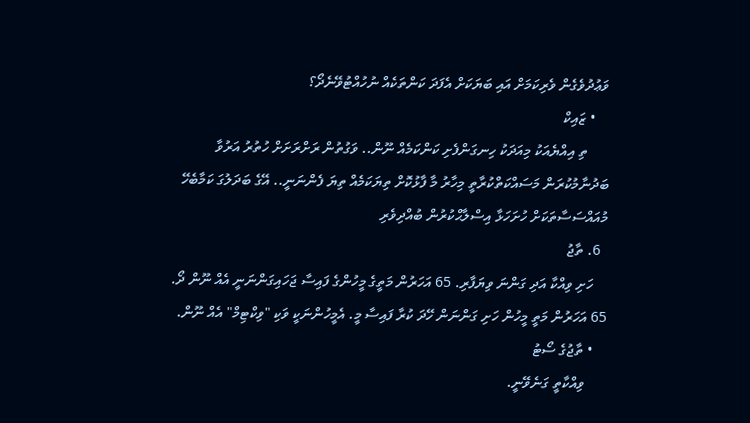ވަޢުދުވެގެން ވެރިކަމަށް އައި ބަޔަކަށް އެފަދަ ކަންތަކެއް ނުހުއްޓުވޭނެދޯ؟
    • ޒައިކް
      ތި އިއްޔެއަކު މިއަދަކު ހިނގަންފެށި ކަންކަމެއް ނޫން.. ވަގުތުން ރަށްރަށަށް ހުތުރު އަރުވާ ބަދުނާމުކުރަން މަސައްކަތްކުރާތީ މިހާރު މާ ފާޅުކޮށް ތިޔަކަމެއް ތިޔަ ފެންނަނީ.. އޭގެ ބަދަލުގަ ކަމާބެހޭ މުއައްސަސާތަކަށް ހުށަހަޅާ އިސްލާޙްކުރުން ބުއްދިވެރި
  6. ތާޖު
    ހަށި ވިއްކާ އަދި ގަންނަ ވިޔަފާރި. 65 އަހަރުން މަތީގެ މީހުންގެ ފައިސާ ޖަހައިގަންނަނީ އެއް ނޫން ދޯ. 65 އަހަރުން މަތީ މީހުން ހަށި ގަންނަން ހޭދަ ކުރާ ފައިސާ މީ. އެމީހުންނަކީ ވަކި "ވިކްޓިމް" އެއް ނޫން.
    • ތާޖުގެ ސޯޓު
      ވިއްކާތީ ގަނެވޭނީ.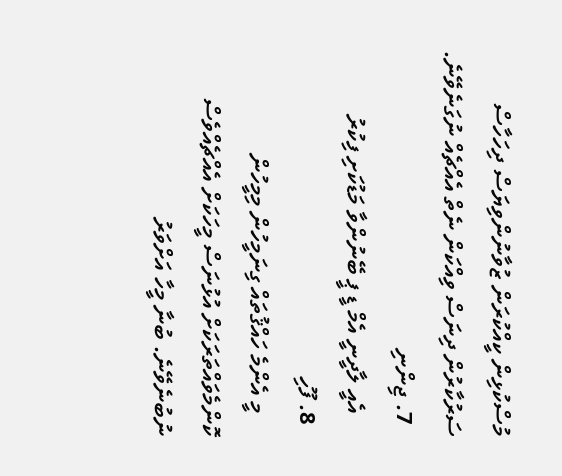މުސްކުޅިން ކީއްކުރަން ޒުވާނުންވިޔަސް ދިހަހާސް ސަރުކާރުން ދިނަސް ވިއްކަން ނެތް އެއްޗެއް ނުގަނެވޭނެ.
  7. ޖިންނި
    އެއީ ލާދީނީ އެމް ޑީ ޕީ ބޭނުންވާ މަޑުކަށި ފިކުރު
  8. ފޫހި
    މީ އެންމެ ހައްޤުތައް ގިނަމީހުން މިމީހުން ކޮންމެވައްތަރަކަށް އުޅުނަސް މީހަކަށް އެއްޗެއްވެސް ނުބުނެވޭނެ. ބުނާ މީހާ އަށްވަރު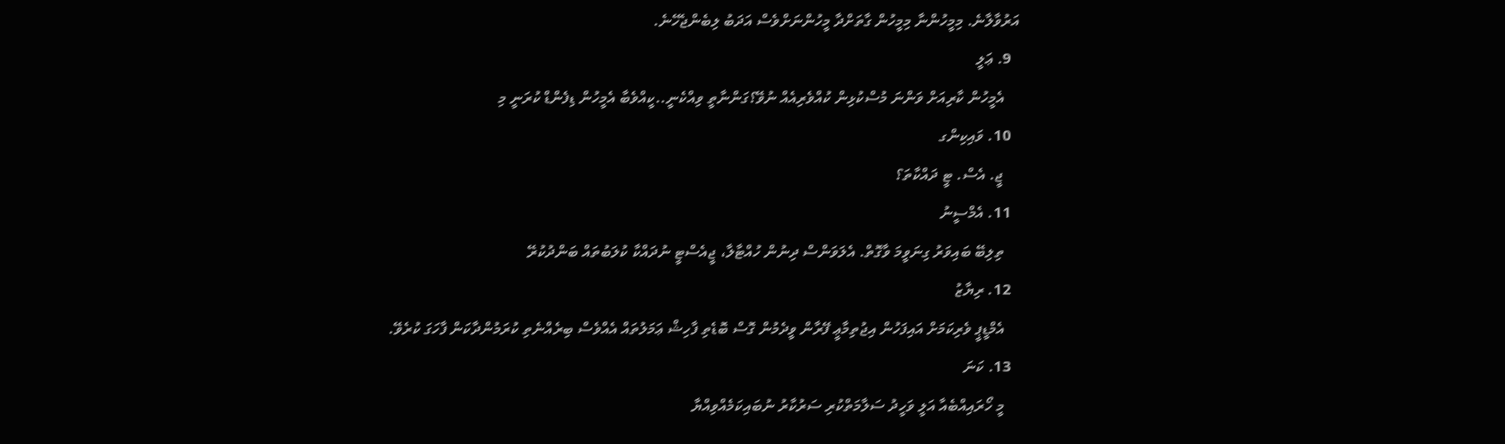އަރުވާލާނެ. މިމީހުންނާ މިމީހުން ގާތަށްދާ މީހުންނަށްވެސް އަދަބު ލިބެންޖެހޭނެ.
  9. ޢަލީ
    އެމީހުން ކާރިއަށް ވަންނަ މުސްކުޅިން ކުއްވެރިއެއް ނުވޭ؟ގަންނާތީ ވިއްކެނީ..ކީއްވެބާ އެމީހުން ޑިފެންޑް ކުރަނީ މި
  10. ވައިކިންގ
    ޖީ. އެސް. ޓީ ދައްކާތަ؟
  11. އެމްސީނު
    ތިލިބޭ ބައިވަރު ގިނަވީމަ ވާގޮތް. އެލަވަންސް ދިނުން ހުއްޓާލާ، ޖީއެސްޓީ ނުދައްކާ ކުލަބުތައް ބަންދުކުރޭ
  12. ރިޔާޒު
    އެމްޑީޕީ ވެރިކަމަށް އައިފަހުން އިޖުތިމާޢީ ފޭރާން ވީދެމުން ގޮސް ބޮޑެތި ފާހިޝް ޢަމަލުތައް އެއްވެސް ބިރެއްނެތި ކުރަމުންދާކަން ފާހަގަ ކުރެވޭ.
  13. ކަނަ
    މީ ހޯރައިއްބެއާ އަލީ ވަހީދު ސަލާމަތްކުރި ސަރުކާރު ނުބައިކަމެއްވިއްޔާ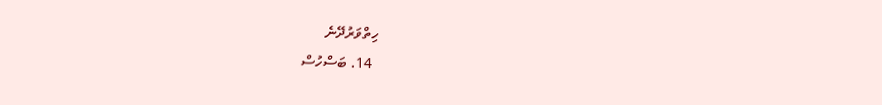ހިތްވަރުދޭނެ
  14. ބަސްހުސް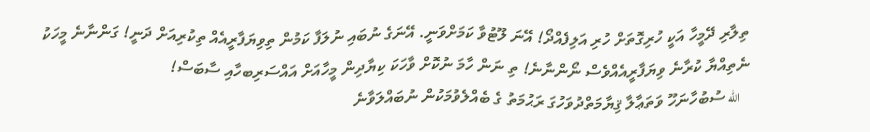ތިލާރި ދޭމީހާ އަކީ ހުރިގޮތަށް ހުރި އަލިފެއްދޯ! އޭނަ ލޫޓުވާ ކަމަށްވަނީ. އޭނަގެ ނުބައި ނުލަފާ ކަމުން ތިވިޔަފާރީއެއް ތިކުރިއަށް ދަނީ! ގަންނާނެ މީހަކު ނެތިއްޔާ ކުރާނެ ވިޔަފާރީއެއްވެސް ނޯންނާނެ! ތި ނަން ހާމަ ނުކޮށް ވާހަކަ ކިޔާދިން މީހާއަށް އައްސަރިބހާއި ސާބަސް!
    الله ސުބުހާނަހޫ ވަތަޢާލާ ޤިޔާމަތްދުވަހުގަ ރަޙުމަތު ގެ ބެއްލެވުމަކުން ނުބައްލަވާނެ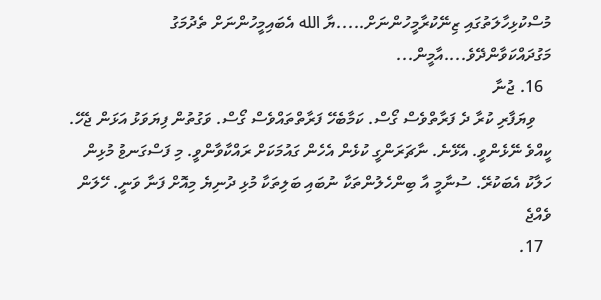މުސްކުޅިހާލަތުގައި ޒިނޭކުރާމީހުންނަށް.....ޔާ الله އެބައިމީހުންނަށް ތެދުމަގު މަގުދައްކަވާންދޭވެ....އާމީން...
  16. ޖުނާ
    ވިޔަފާރި ކުރާ ދެ ފަރާތްވެސް ގޯސް. ކަމާބެހޭ ފަރާތްތައްވެސް ގޯސް. ވަގުތުން ފިޔަވަޅު އަޅަން ޖެހޭ. ކީއްވެ ނޭޅެންވީ. އެޅޭނެ. ނާޗަރަންގީ ކުޅެން އެހެން ގައުމަކަށް ރައްކާވާންވީ. މި ފަސްގަނޱު މުޅިން ހަލާކު އެބަކުރޭ. ސުނާމީ އާ ބިންހެލުންތަކާ ނުބައި ބަލިތަކާ މުޅި ދުނިޔެ މިއޮށް ފަނާ ވަނީ. ހޭލަން ވެއްޖެ
  17.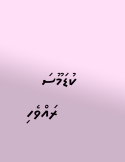ކުޑަމޫސަ
    ރައްވެހި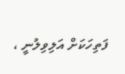ފަތިހަކަށް އަލިވިލުނީ ،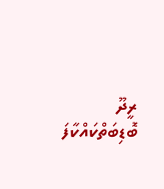ރީދޫ ބޮޑިބަތްކައްކާފަ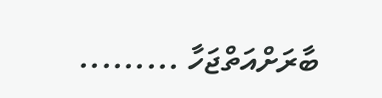ބާރަށްއަތްޖަހާ .........